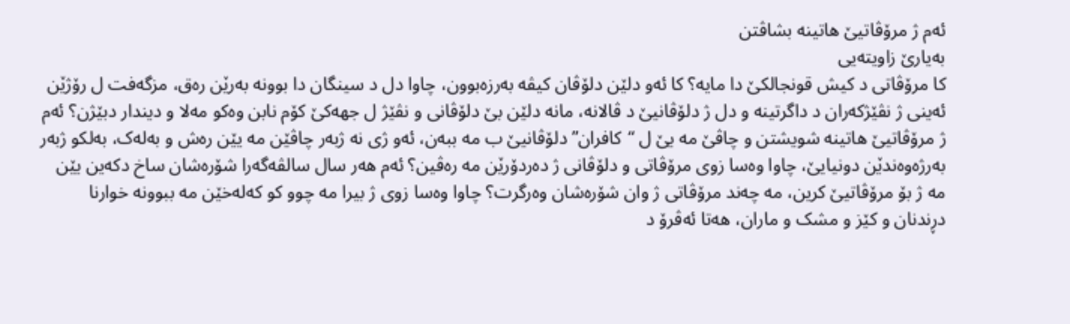ئەم ژ مرۆڤاتیێ ھاتینە بشاڤتن
بەیارێ زاویتەیی
کا مرۆڤاتی د کیش قونجالکێ دا مایە؟ کا ئەو دلێن دلۆڤان کیڤە بەرزەبوون، چاوا دل د سینگان دا بوونە بەرێن رەق، مزگەفت ل رۆژێن ئەینی ژ نڤێژکەران د داگرتینە و دل ژ دلۆڤانیێ د ڤالانە، مانە دلێن بێ دلۆڤانی و نڤێژ ل جھەکێ کۆم نابن وەکو مەلا و دیندار دبێژن؟ ئەم ژ مرۆڤاتیێ ھاتینە شویشتن و چاڤێ مە یێ ل “کافران” دلۆڤانیێ ب مە ببەن، ئەو ژی نە ژبەر چاڤێن مە یێن رەش و بەلەک، بەلکو ژبەر بەرژەوەندێن دونیایێ، چاوا وەسا زوی مرۆڤاتی و دلۆڤانی ژ دەردۆرێن مە رەڤین؟ ئەم ھەر سال سالڤەگەرا شۆرەشان ساخ دکەین یێن مە ژ بۆ مرۆڤاتیێ کرین، مە چەند مرۆڤاتی ژ وان شۆرەشان وەرگرت؟ چاوا وەسا زوی ژ بیرا مە چوو کو کەلەخێن مە ببوونە خوارنا دڕندنان و کێز و مشک و ماران، ھەتا ئەڤرۆ د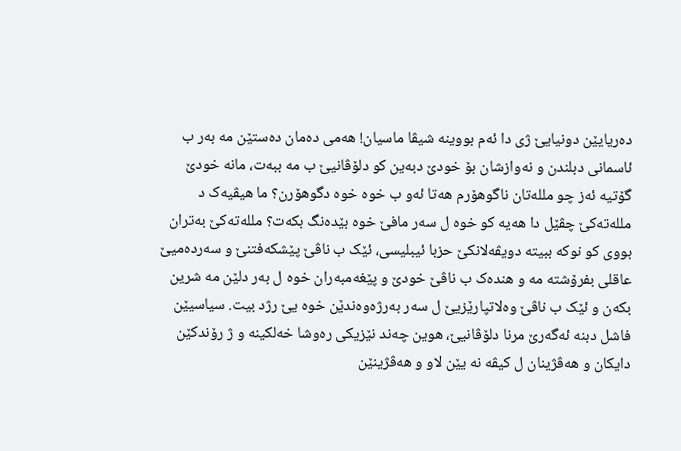دەریایێن دونیایێ ژی دا ئەم بووینە شیڤا ماسیان! ھەمی دەمان دەستێن مە بەر ب ئاسمانی دبلندن و نەوازشان بۆ خودێ دبەین کو دلۆڤانیێ ب مە ببەت، مانە خودێ گۆتیە ئەز چو مللەتان ناگوھۆرم ھەتا ئەو ب خوە خوە دگوھۆرن؟ ما ھیڤیەک د مللەتەکێ چڤێل دا ھەیە کو خوە ل سەر مافێ خوە بێدەنگ بکەت؟ مللەتەکێ بەتران بووی کو نوکە ببیتە دویڤەلانکێ حزبا ئیبلیسی، ئێک ب ناڤێ پێشکەفتنێ و سەردەمیێ عاقلی بفرۆشتە مە و ھندەک ب ناڤێ خودێ و پێغەمبەران خوە ل بەر دلێن مە شرین بکەن و ئێک ب ناڤێ وەلاتپارێزیێ ل سەر بەرژەوەندێن خوە یێ رژد بیت. سیاسیێن فاشل دبنە ئەگەرێ مرنا دلۆڤانیێ، ھوین چەند نێزیکی رەوشا خەلکینە و ژ رۆندکێن دایکان و ھەڤژینان ل کیڤە نە یێن لاو و ھەڤژینێن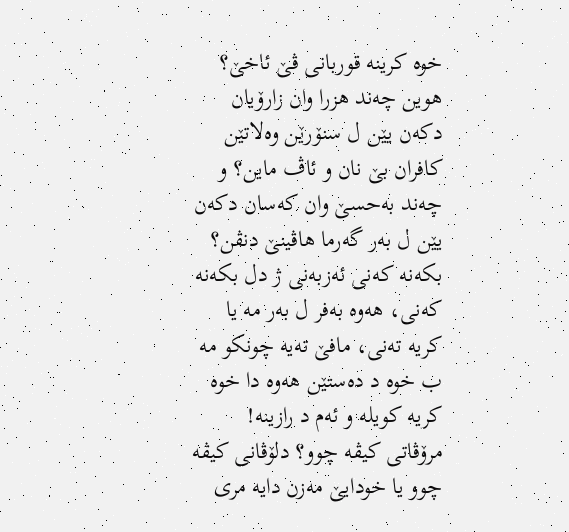خوە کرینە قوربانی ڤێ ئاخێ؟ ھوین چەند ھزرا وان زارۆیان دکەن یێن ل سنۆرێن وەلاتێن کافران بێ نان و ئاڤ ماین؟ و چەند بەحسێ وان کەسان دکەن یێن ل بەر گەرما ھاڤینێ دنڤن؟ بکەنە کەنی ئەزبەنی ژ دل بکەنە کەنی، ھەوە بەفر ل بەر مە یا کریە تەنی، مافێ تەیە چونکو مە ب خوە د دەستێن ھەوە دا خوە کریە کویلە و ئەم د رازینە! مرۆڤاتی کیڤە چوو؟ دلۆڤانی کیڤە چوو یا خودایێ مەزن دایە مری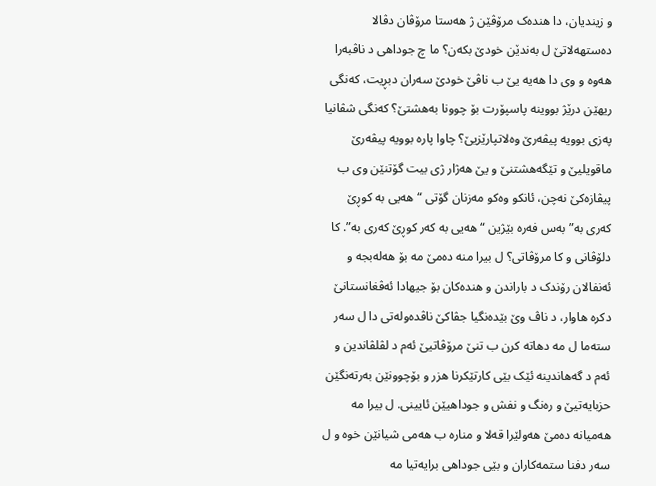و زیندیان، دا ھندەک مرۆڤێن ژ ھەستا مرۆڤان دڤالا دەستھەلاتێ ل بەندێن خودێ بکەن؟ ما چ جوداھی د ناڤبەرا ھەوە و وی دا ھەیە یێ ب ناڤێ خودێ سەران دبڕیت، کەنگی ریھێن درێژ بووینە پاسپۆرت بۆ چوونا بەھشتێ؟ کەنگی شڤانیا پەزی بوویە پیڤەرێ وەلاتپارێزیێ؟ چاوا پارە بوویە پیڤەرێ ماقویلیێ و تێگەھشتنێ و یێ ھەژار ژی بیت گۆتنێن وی ب پیڤازەکێ نەچن، ئانکو وەکو مەزنان گۆتی “ھەیی بە کوڕێ کەری بە” بەس فەرە بێژین “ھەیی بە کەر کوڕێ کەری بە”. کا دلۆڤانی و کا مرۆڤاتی؟ ل بیرا منە دەمێ مە بۆ ھەلەبجە و ئەنفالان رۆندک د باراندن و ھندەکان بۆ جیھادا ئەڤغانستانێ دکرە ھاوار، د ناڤ وێ بێدەنگیا جڤاکێ ناڤدەولەتی دا ل سەر ستەما ل مە دھاتە کرن ب تنێ مرۆڤاتیێ ئەم د لڤلڤاندین و ئەم د گەھاندینە ئێک بێی کارتێکرنا ھزر و بۆچوونێن بەرتەنگێن حزبایەتیێ و رەنگ و نفش و جوداھیێن ئایینی. ل بیرا مە ھەمیانە دەمێ ھەولێرا قەلا و منارە ب ھەمی شیانێن خوە و ل سەر دفنا ستمەکاران و بێی جوداھی برایەتیا مە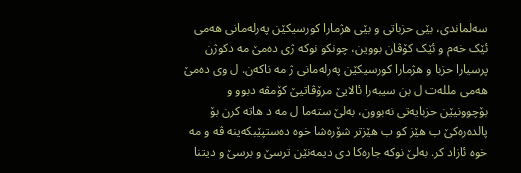سەلماندی، بێی حزباتی و بێی ھژمارا کورسیکێن پەرلەمانی ھەمی ئێک خەم و ئێک کۆڤان بووین، چونکو نوکە ژی دەمێ مە دکوژن پرسیارا حزبا و ھژمارا کورسیکێن پەرلەمانی ژ مە ناکەن. ل وی دەمێ ھەمی مللەت ل بن سیبەرا ئالایێ مرۆڤاتیێ کۆمڤە دبوو و بۆچوونیێن حزبایەتی نەبوون، بەلێ ستەما ل مە د ھاتە کرن بۆ پالدەرەکێ ب ھێز کو ب ھێزتر شۆرەشا خوە دەستپێبکەینە ڤە و مە خوە ئازاد کر. بەلێ نوکە جارەکا دی دیمەنێن ترسێ و برسێ و دیتنا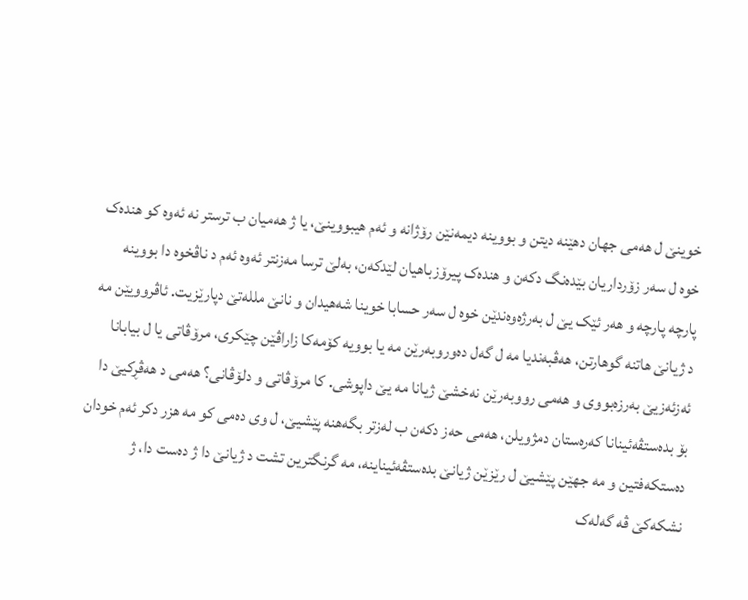خوینێ ل ھەمی جھان دھێنە دیتن و بووینە دیمەنێن رۆژانە و ئەم ھیبووینێ، یا ژ ھەمیان ب ترستر نە ئەوە کو ھندەک خوە ل سەر زۆرداریان بێدەنگ دکەن و ھندەک پیرۆزباھیان لێدکەن، بەلێ ترسا مەزنتر ئەوە ئەم د ناڤخوە دا بووینە پارچە پارچە و ھەر ئێک یێ ل بەرژەوەندێن خوە ل سەر حسابا خوینا شەھیدان و نانێ مللەتێ دپارێزیت. ئاڤروویێن مە د ژیانێ ھاتنە گوھارتن، ھەڤبەندیا مە ل گەل دەوروبەرێن مە یا بوویە کۆمەکا زاراڤێن چێکری، مرۆڤاتی یا ل بیابانا ئەزئەزیێ بەرزەبووی و ھەمی رووبەرێن نەخشێ ژیانا مە یێ داپوشی. کا مرۆڤاتی و دلۆڤانی؟ ھەمی د ھەڤڕکیێ دا بۆ بدەستڤەئینانا کەرەستان دمژویلن، ھەمی حەز دکەن ب لەزتر بگەھنە پێشیێ، ل وی دەمی کو مە ھزر دکر ئەم خودان دەستکەفتین و مە جھێن پێشیێ ل رێزێن ژیانێ بدەستڤەئیناینە، مە گرنگترین تشت د ژیانێ دا ژ دەست دا، ژ نشکەکێ ڤە گەلەک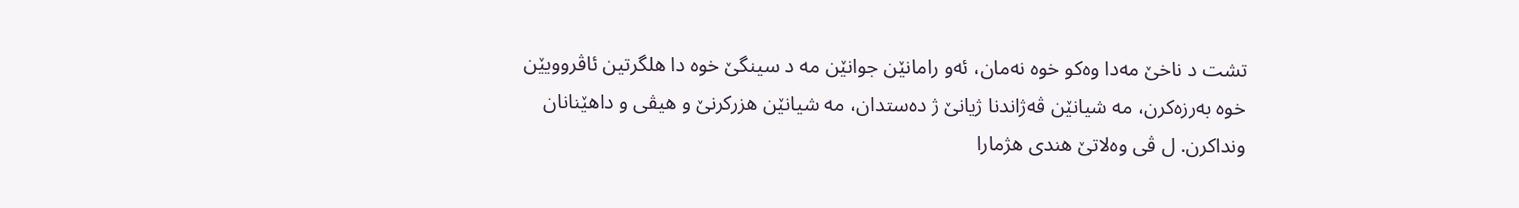تشت د ناخێ مەدا وەکو خوە نەمان، ئەو رامانێن جوانێن مە د سینگێ خوە دا ھلگرتین ئاڤروویێن خوە بەرزەکرن، مە شیانێن ڤەژاندنا ژیانێ ژ دەستدان، مە شیانێن ھزرکرنێ و ھیڤی و داھێنانان ونداکرن. ل ڤی وەلاتێ ھندی ھژمارا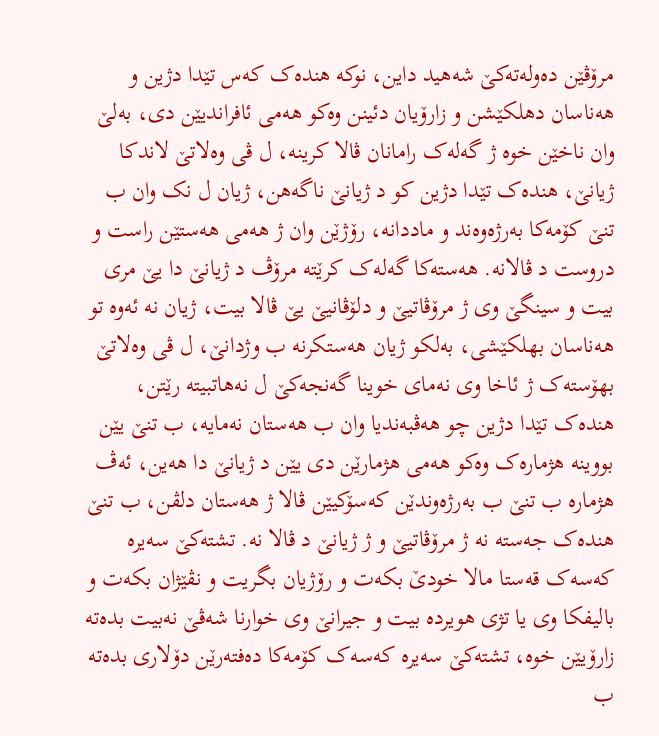مرۆڤێن دەولەتەکێ شەھید داین، نوکە ھندەک کەس تێدا دژین و ھەناسان دھلکێشن و زارۆیان دئینن وەکو ھەمی ئافراندیێن دی، بەلێ وان ناخێن خوە ژ گەلەک رامانان ڤالا کرینە، ل ڤی وەلاتێ لاندکا ژیانێ، ھندەک تێدا دژین کو د ژیانێ ناگەھن، ژیان ل نک وان ب تنێ کۆمەکا بەرژەوەند و ماددانە، رۆژێن وان ژ ھەمی ھەستێن راست و دروست د ڤالانە. ھەستەکا گەلەک کرێتە مرۆڤ د ژیانێ دا یێ مری بیت و سینگێ وی ژ مرۆڤاتیێ و دلۆڤانیێ یێ ڤالا بیت، ژیان نە ئەوە تو ھەناسان بھلکێشی، بەلکو ژیان ھەستکرنە ب وژدانێ، ل ڤی وەلاتێ بھۆستەک ژ ئاخا وی نەمای خوینا گەنجەکێ ل نەھاتبیتە رێتن، ھندەک تێدا دژین چو ھەڤبەندیا وان ب ھەستان نەمایە، ب تنێ یێن بووینە ھژمارەک وەکو ھەمی ھژمارێن دی یێن د ژیانێ دا ھەین، ئەڤ ھژمارە ب تنێ ب بەرژەوندێن کەسۆکیێن ڤالا ژ ھەستان دلڤن، ب تنێ ھندەک جەستە نە ژ مرۆڤاتیێ و ژ ژیانێ د ڤالا نە. تشتەکێ سەیرە کەسەک قەستا مالا خودێ بکەت و رۆژیان بگریت و نڤێژان بکەت و بالیفکا وی یا تژی ھویردە بیت و جیرانێ وی خوارنا شەڤێ نەبیت بدەتە زارۆیێن خوە، تشتەکێ سەیرە کەسەک کۆمەکا دەفتەرێن دۆلاری بدەتە ب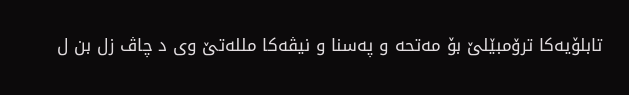تابلۆیەکا ترۆمبێلێ بۆ مەتحە و پەسنا و نیڤەکا مللەتێ وی د چاڤ زل بن ل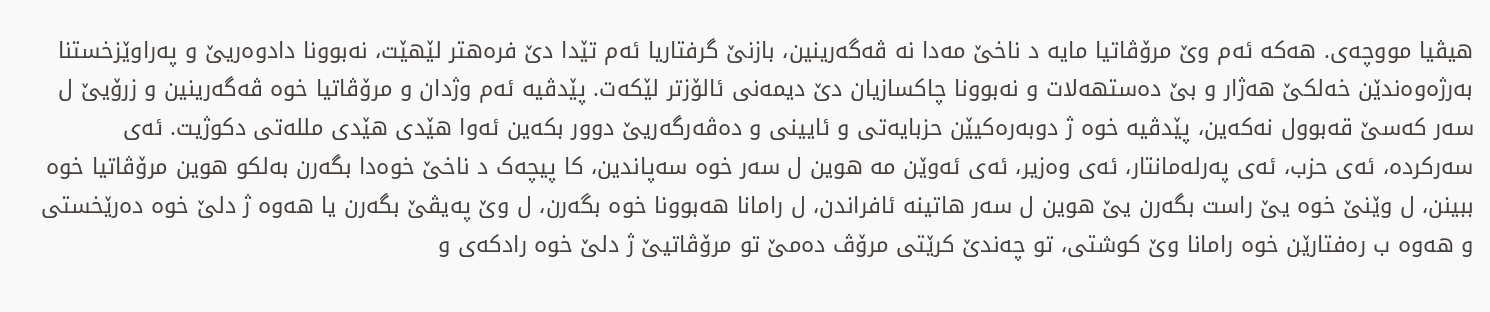ھیڤیا مووچەی. ھەکە ئەم وێ مرۆڤاتیا مایە د ناخێ مەدا نە ڤەگەرینین، بازنێ گرفتاریا ئەم تێدا دێ فرەھتر لێھێت، نەبوونا دادوەریێ و پەراوێزخستنا بەرژەوەندێن خەلکێ ھەژار و بێ دەستھەلات و نەبوونا چاکسازیان دێ دیمەنی ئالۆزتر لێکەت. پێدڤیە ئەم وژدان و مرۆڤاتیا خوە ڤەگەرینین و زرۆیێ ل سەر کەسێ قەبوول نەکەین، پێدڤیە خوە ژ دوبەرەکیێن حزبایەتی و ئایینی و دەڤەرگەریێ دوور بکەین ئەوا ھێدی ھێدی مللەتی دکوژیت. ئەی سەرکردە، ئەی حزب، ئەی پەرلەمانتار، ئەی وەزیر، ئەی ئەوێن مە ھوین ل سەر خوە سەپاندین، کا پیچەک د ناخێ خوەدا بگەرن بەلکو ھوین مرۆڤاتیا خوە ببینن، ل وێنێ خوە یێ راست بگەرن یێ ھوین ل سەر ھاتینە ئافراندن، ل رامانا ھەبوونا خوە بگەرن، ل وێ پەیڤێ بگەرن یا ھەوە ژ دلێ خوە دەرێخستی و ھەوە ب رەفتارێن خوە رامانا وێ کوشتی، تو چەندێ کرێتی مرۆڤ دەمێ تو مرۆڤاتیێ ژ دلێ خوە رادکەی و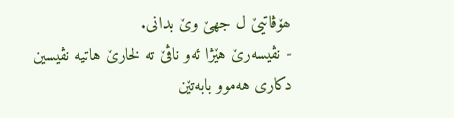ھۆڤاتیێ ل جھێ وێ بدانی.
- نڤیسەرێ هێژا ئەو ناڤێ تە لخارێ هاتیە نڤیسین دکاری هەموو بابەتێن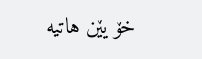خۆ یێن هاتیە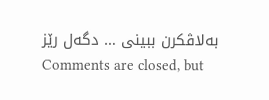بەلاڤکرن ببینی … دگەل رێز
Comments are closed, but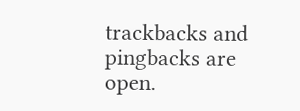trackbacks and pingbacks are open.